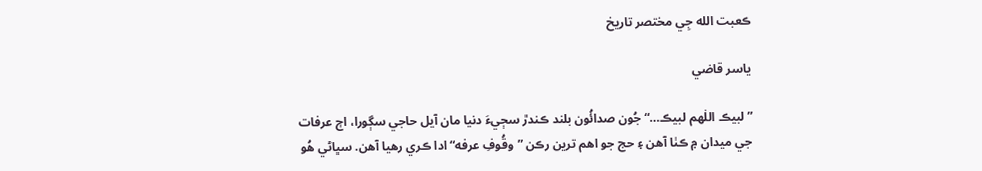ڪعبت الله جِي مختصر تاريخ

ياسر قاضي

”لبيڪ اللٰهم لبيڪ…“ جُون صدائُون بلند ڪندڙ سڄيءَ دنيا مان آيل حاجي سڳورا، اڄ عرفات جي ميدان ۾ ڪٺا آهن ۽ حج جو اهم ترين رڪن ”وقُوفِ عرفه“ ادا ڪري رھيا آهن. سڀاڻي هُو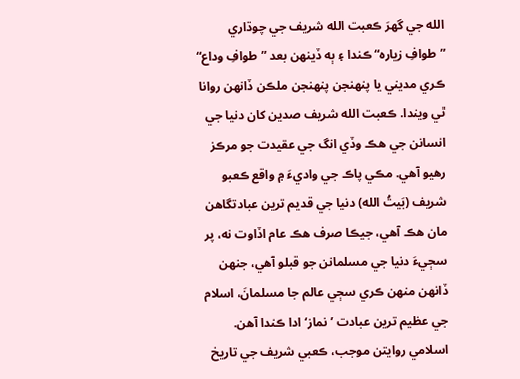الله جي گهرَ ڪعبت الله شريف جي چوڌاري ”طوافِ زياره“ ڪندا ۽ ٻه ڏينھن بعد ”طوافِ وداع“ ڪري مديني يا پنھنجن پنھنجن ملڪن ڏانھن روانا ٿي ويندا. ڪعبت الله شريف صدين کان دنيا جي انسانن جي هڪ وڏي انگ جي عقيدت جو مرڪز رهيو آهي. مڪي پاڪ جي واديءَ ۾ واقع ڪعبو شريف (بَيتُ الله) دنيا جي قديم ترين عبادتگاهن مان هڪ آهي، جيڪا صرف هڪ عام اڏاوت نه، پر سڄيءَ دنيا جي مسلمانن جو قبلو آهي، جنھن ڏانھن منھن ڪري سڄي عالم جا مسلمانَ، اسلام جي عظيم ترين عبادت ’نماز‘ ادا ڪندا آهن. اسلامي روايتن موجب، ڪعبي شريف جي تاريخ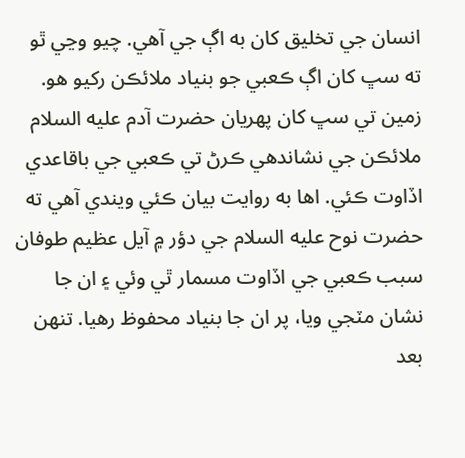انسان جي تخليق کان به اڳ جي آهي. چيو وڃي ٿو ته سڀ کان اڳ ڪعبي جو بنياد ملائڪن رکيو هو. زمين تي سڀ کان پھريان حضرت آدم عليه السلام ملائڪن جي نشاندهي ڪرڻ تي ڪعبي جي باقاعدي اڏاوت ڪئي. اها به روايت بيان ڪئي ويندي آهي ته حضرت نوح عليه السلام جي دؤر ۾ آيل عظيم طوفان سبب ڪعبي جي اڏاوت مسمار ٿي وئي ۽ ان جا نشان مٽجي ويا، پر ان جا بنياد محفوظ رهيا. تنھن بعد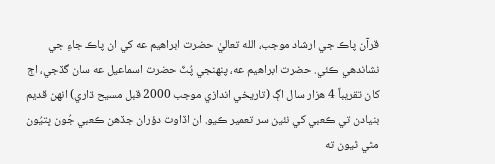قرآن پاڪ جي ارشاد موجب، الله تعاليٰ حضرت ابراهيم عه کي ان پاڪ جاءِ جي نشاندهي ڪئي. حضرت ابراهيم عه، پنھنجي پُٽَ حضرت اسماعيل عه سان گڏجي، اڄ کان تقريباً 4 هزار سال اڳ (تاريخي اندازي موجب 2000 قبل مسيح ڌاري) انهن قديم بنيادن تي ڪعبي کي نئين سر تعمير ڪيو. ان اڏاوت دؤران جڏهن ڪعبي جُون ڀتيُون مٿي ٿيون ته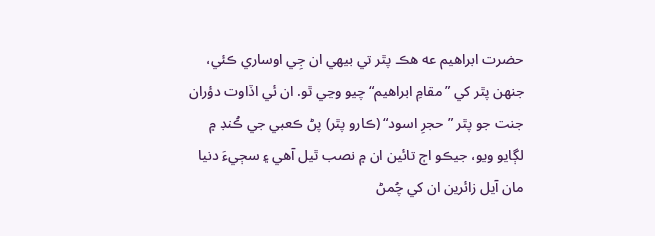حضرت ابراهيم عه هڪ پٿر تي بيھي ان جِي اوساري ڪئي، جنھن پٿر کي ”مقامِ ابراهيم“ چيو وڃي ٿو. ان ئي اڏاوت دؤران جنت جو پٿر ”حجرِ اسود“ (ڪارو پٿر) پڻ ڪعبي جي ڪُنڊ ۾ لڳايو ويو، جيڪو اڄ تائين ان ۾ نصب ٿيل آهي ۽ سڄيءَ دنيا مان آيل زائرين ان کي چُمڻ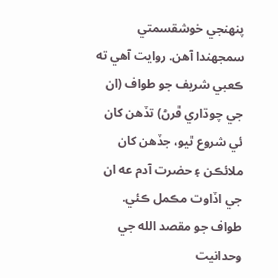پنھنجي خوشقسمتي سمجهندا آهن. روايت آهي ته ڪعبي شريف جو طواف (ان جي چوڌاري ڦرڻ) تڏهن کان ئي شروع ٿيو، جڏهن کان ملائڪن ۽ حضرت آدم عه ان جي اڏاوت مڪمل ڪئي. طواف جو مقصد الله جي وحدانيت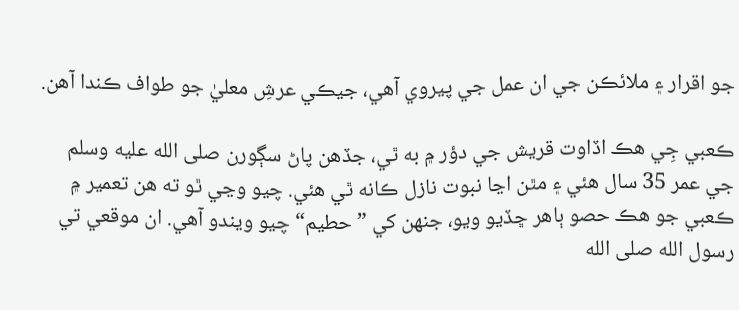جو اقرار ۽ ملائڪن جي ان عمل جي پيروي آهي، جيڪي عرشِ معليٰ جو طواف ڪندا آهن.

ڪعبي جِي هڪ اڏاوت قريش جي دؤر ۾ به ٿي، جڏھن پاڻ سڳورن صلى الله عليه وسلم جي عمر 35 سال هئي ۽ مٿن اڃا نبوت نازل ڪانه ٿي هئي. چيو وڃي ٿو ته هن تعمير ۾ ڪعبي جو هڪ حصو ٻاهر ڇڏيو ويو، جنھن کي ”حطيم“ چيو ويندو آهي. ان موقعي تي رسول الله صلى الله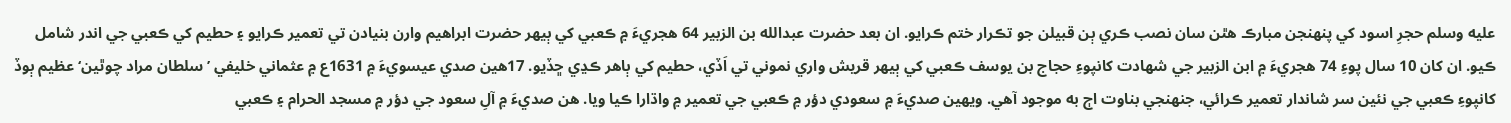عليه وسلم حجرِ اسود کي پنھنجن مبارڪ هٿن سان نصب ڪري ٻن قبيلن جو تڪرار ختم ڪرايو. ان بعد حضرت عبدالله بن الزبير 64 هجريءَ ۾ ڪعبي کي ٻيھر حضرت ابراهيم وارن بنيادن تي تعمير ڪرايو ۽ حطيم کي ڪعبي جي اندر شامل ڪيو. ان کان 10 سال پوءِ 74 هجريءَ ۾ ابن الزبير جي شھادت کانپوءِ حجاج بن يوسف ڪعبي کي ٻيھر قريش واري نموني تي اَڏي، حطيم کي ٻاهر ڪڍي ڇڏيو. 17هين صدي عيسويءَ ۾ 1631ع ۾ عثماني خليفي ’سلطان مراد چوٿين‘ عظيم ٻوڏ کانپوءِ ڪعبي جي نئين سر شاندار تعمير ڪرائي، جنھنجي بناوت اڄ به موجود آهي. ويھين صديءَ ۾ سعودي دؤر ۾ ڪعبي جي تعمير ۾ واڌارا ڪيا ويا. هن صديءَ ۾ آلِ سعود جي دؤر ۾ مسجد الحرام ۽ ڪعبي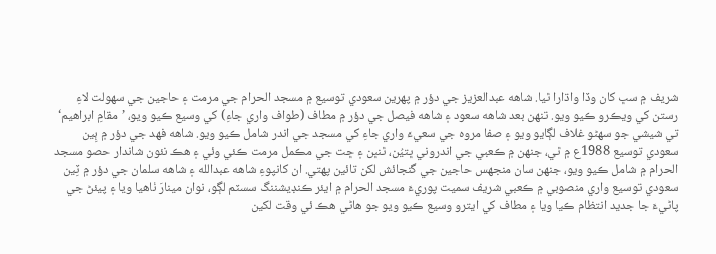شريف ۾ سڀ کان وڏا واڌارا ٿيا. شاهه عبدالعزيز جي دؤر ۾ پھرين سعودي توسيع ۾ مسجد الحرام جي مرمت ۽ حاجين جي سھولت لاءِ رستن کي ويڪرو ڪيو ويو. تنھن بعد شاهه سعود ۽ شاهه فيصل جي دؤر ۾ مطاف (طواف واري جاءِ) کي وسيع ڪيو ويو، ’مقامِ ابراهيم‘ تي شيشي جو سھڻو غلاف لڳايو ويو ۽ صفا مروه جي سعيءَ واري جاءِ کي مسجد جي اندر شامل ڪيو ويو. شاهه فھد جي دؤر ۾ ٻِين سعودي توسيع 1988ع ۾ ٿي، جنھن ۾ ڪعبي جي اندروني ڀتيُن، ٿنڀن ۽ ڇت جي مڪمل مرمت ڪئي وئي ۽ هڪ نئون شاندار حصو مسجد الحرام ۾ شامل ڪيو ويو، جنھن سان منجهس حاجين جي گنجائش لکن تائين پھتي. ان کانپوءِ شاهه عبدالله ۽ شاهه سلمان جي دؤر ۾ ٽِين سعودي توسيع واري منصوبي ۾ ڪعبي شريف سميت پوريءَ مسجد الحرام ۾ ايئر ڪنڊيشننگ سسٽم لڳو، نوان مينارَ ٺاھيا ويا ۽ پيئڻ جي پاڻيءَ جا جديد انتظام ڪيا ويا ۽ مطاف کي ايترو وسيع ڪيو ويو جو هاڻي هڪ ئي وقت لکين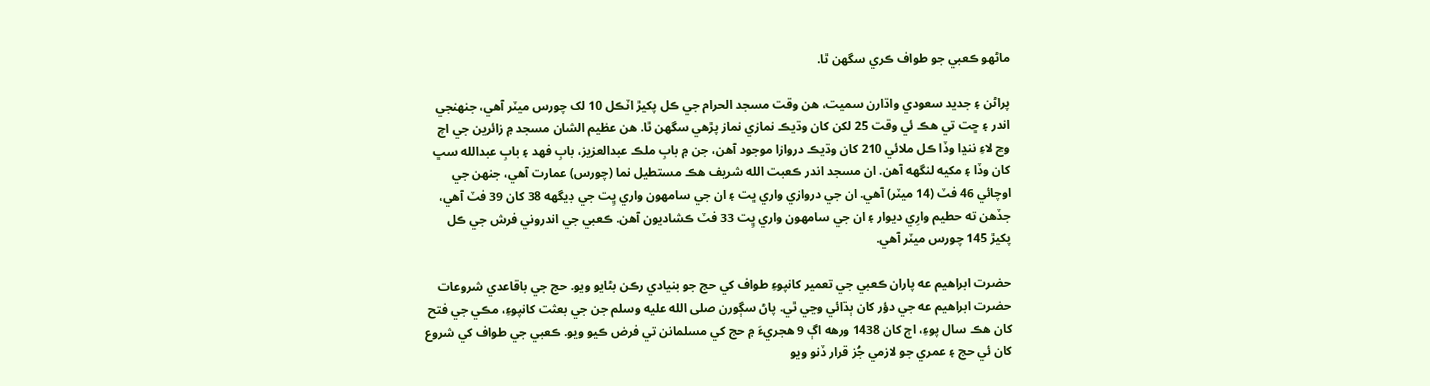ماڻهو ڪعبي جو طواف ڪري سگهن ٿا.

پراڻن ۽ جديد سعودي واڌارن سميت، هن وقت مسجد الحرام جي ڪل پکيڙ اٽڪل 10 لک چورس ميٽر آهي، جنھنجي اندر ۽ ڇت تي هڪ ئي وقت 25 لکن کان وڌيڪ نمازي نماز پڙهي سگهن ٿا. هن عظيم الشان مسجد ۾ زائرين جي اچ وڃ لاءِ ننڍا وڏا ڪل ملائي 210 کان وڌيڪ دروازا موجود آهن، جن ۾ بابِ ملڪ عبدالعزيز، بابِ فھد ۽ بابِ عبدالله سڀ کان وڏا ۽ مکيه لنگهه آهن. ان مسجد اندر ڪعبت الله شريف هڪ مستطيل نما (چورس) عمارت آهي، جنھن جي اوچائي 46 فٽ (14 ميٽر) آهي. ان جي دروازي واري ڀت ۽ ان جي سامهون واري ڀِت جي ڊيگهه 38 کان 39 فٽ آهي، جڏهن ته حطيم وارِي ديوار ۽ ان جي سامهون واري ڀِت 33 فٽ ڪشاديون آهن. ڪعبي جي اندروني فرش جي ڪل پکيڙ 145 چورس ميٽر آهي.

حضرت ابراهيم عه پاران ڪعبي جي تعمير کانپوءِ طواف کي حج جو بنيادي رڪن بڻايو ويو. حج جي باقاعدي شروعات حضرت ابراهيم عه جي دؤر کان ٻڌائي وڃي ٿي. پاڻ سڳورن صلى الله عليه وسلم جن جي بعثت کانپوءِ، مڪي جي فتح کان هڪ سال پوءِ، اڄ کان 1438 ورهه اڳ 9 هجريءَ ۾ حج کي مسلمانن تي فرض ڪيو ويو. ڪعبي جي طواف کي شروع کان ئي حج ۽ عمري جو لازمي جُز قرار ڏنو ويو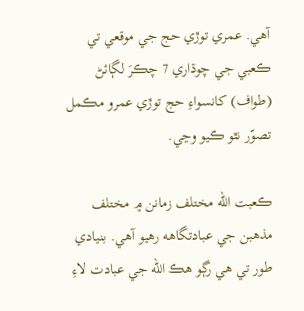آهي. عمري توڙي حج جي موقعي تي ڪعبي جي چوڌاري 7 چڪرَ لڳائڻ (طواف) کانسواءِ حج توڙي عمرو مڪمل تصوّر نٿو ڪيو وڃي.

ڪعبت الله مختلف زمانن ۾ مختلف مذهبن جي عبادتگاهه رهيو آهي. بنيادي طور تي هي رڳو هڪ الله جي عبادت لاءِ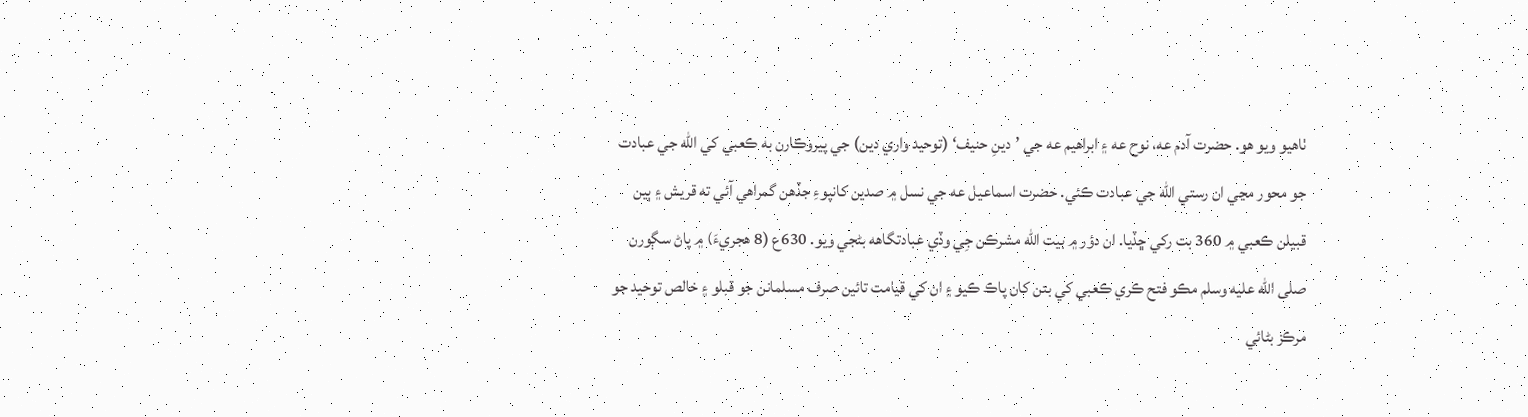ٺاھيو ويو هو. حضرت آدم عه، نوح عه ۽ ابراهيم عه جي ’دينِ حنيف‘ (توحيد واري دين) جي پيروڪارن به ڪعبي کي الله جي عبادت جو محور مڃي ان رستي الله جي عبادت ڪئي. حضرت اسماعيل عه جي نسل ۾ صدين کانپوءِ جڏهن گمراهي آئي ته قريش ۽ ٻين قبيلن ڪعبي ۾ 360 بت رکي ڇڏيا. ان دؤر ۾ بيت الله مشرڪن جِي وڏي عبادتگاهه بڻجي ويو. 630ع (8 هجريءَ) ۾ پاڻ سڳورن صلى الله عليه وسلم مڪو فتح ڪري ڪعبي کي بتن کان پاڪ ڪيو ۽ ان کي قيامت تائين صرف مسلمانن جو قبلو ۽ خالص توحيد جو مرڪز بڻائي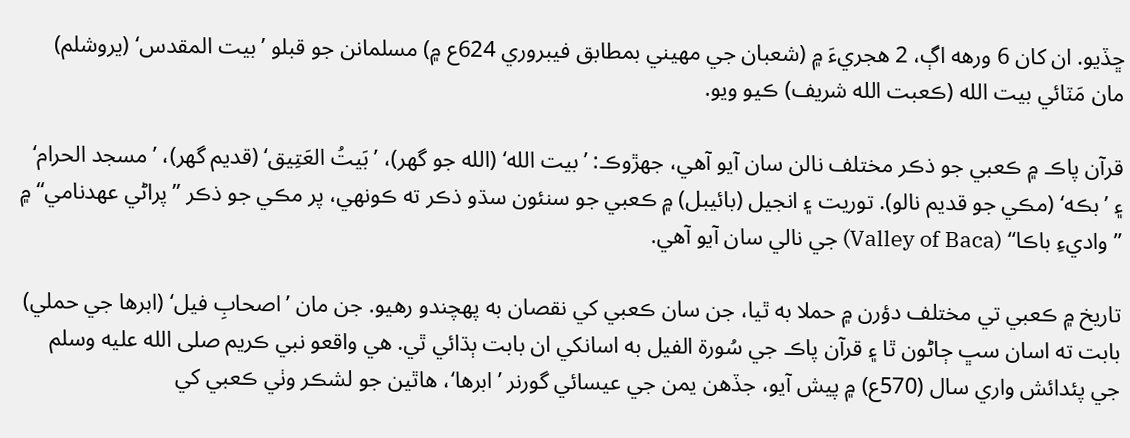ڇڏيو. ان کان 6 ورھه اڳ، 2 هجريءَ ۾ (شعبان جي مھيني بمطابق فيبروري 624ع ۾) مسلمانن جو قبلو ’بيت المقدس‘ (يروشلم) مان مَٽائي بيت الله (ڪعبت الله شريف) ڪيو ويو.

قرآن پاڪ ۾ ڪعبي جو ذڪر مختلف نالن سان آيو آهي، جھڙوڪ: ’بيت الله‘ (الله جو گهر)، ’بَيتُ العَتِيق‘ (قديم گهر)، ’مسجد الحرام‘ ۽ ’بڪه‘ (مڪي جو قديم نالو). توريت ۽ انجيل (بائيبل) ۾ ڪعبي جو سنئون سڌو ذڪر ته ڪونهي، پر مڪي جو ذڪر ”پراڻي عھدنامي“ ۾ ”واديءِ باڪا“ (Valley of Baca) جي نالي سان آيو آهي.

تاريخ ۾ ڪعبي تي مختلف دؤرن ۾ حملا به ٿيا، جن سان ڪعبي کي نقصان به پھچندو رھيو. جن مان ’اصحابِ فيل‘ (ابرها جي حملي) بابت ته اسان سڀ ڄاڻون ٿا ۽ قرآن پاڪ جي سُورۃ الفيل به اسانکي ان بابت ٻڌائي ٿي. هي واقعو نبي ڪريم صلى الله عليه وسلم جي پئدائش واري سال (570ع) ۾ پيش آيو، جڏهن يمن جي عيسائي گورنر ’ابرها‘، هاٿين جو لشڪر وٺي ڪعبي کي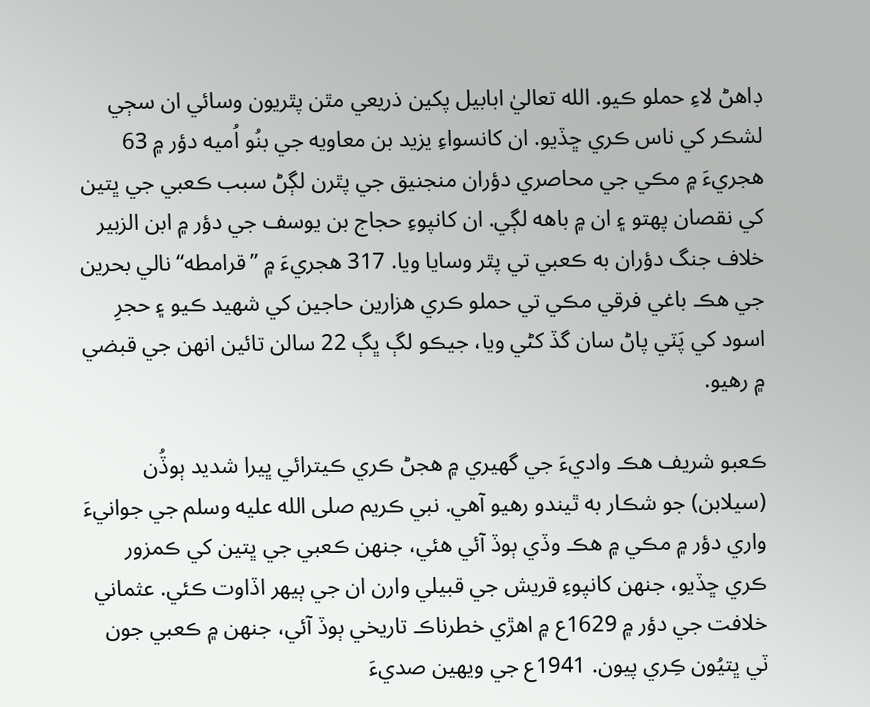ڊاهڻ لاءِ حملو ڪيو. الله تعاليٰ ابابيل پکين ذريعي مٿن پٿريون وسائي ان سڄي لشڪر کي ناس ڪري ڇڏيو. ان کانسواءِ يزيد بن معاويه جي بنُو اُميه دؤر ۾ 63 هجريءَ ۾ مڪي جي محاصري دؤران منجنيق جي پٿرن لڳڻ سبب ڪعبي جي ڀتين کي نقصان پھتو ۽ ان ۾ باهه لڳي. ان کانپوءِ حجاج بن يوسف جي دؤر ۾ ابن الزبير خلاف جنگ دؤران به ڪعبي تي پٿر وسايا ويا. 317 هجريءَ ۾ ”قرامطه“ نالي بحرين جي هڪ باغي فرقي مڪي تي حملو ڪري هزارين حاجين کي شھيد ڪيو ۽ حجرِ اسود کي پَٽي پاڻ سان گڏ کڻي ويا، جيڪو لڳ ڀڳ 22 سالن تائين انهن جي قبضي ۾ رهيو.

ڪعبو شريف هڪ واديءَ جي گهيري ۾ هجڻ ڪري ڪيترائي ڀيرا شديد ٻوڏُن (سيلابن) جو شڪار به ٿيندو رھيو آهي. نبي ڪريم صلى الله عليه وسلم جي جوانيءَ واري دؤر ۾ مڪي ۾ هڪ وڏي ٻوڏ آئي هئي، جنھن ڪعبي جي ڀتين کي ڪمزور ڪري ڇڏيو، جنھن کانپوءِ قريش جي قبيلي وارن ان جي ٻيھر اڏاوت ڪئي. عثماني خلافت جي دؤر ۾ 1629ع ۾ اهڙي خطرناڪ تاريخي ٻوڏ آئي، جنھن ۾ ڪعبي جون ٽي ڀتيُون ڪِري پيون. 1941ع جي ويھين صديءَ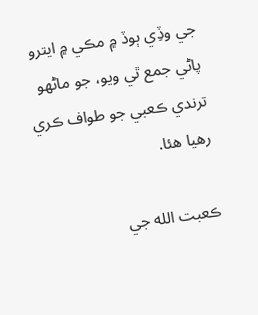جي وڏِي ٻوڏ ۾ مڪي ۾ ايترو پاڻي جمع ٿي ويو، جو ماڻهو ترندي ڪعبي جو طواف ڪري رهيا هئا.

ڪعبت الله جي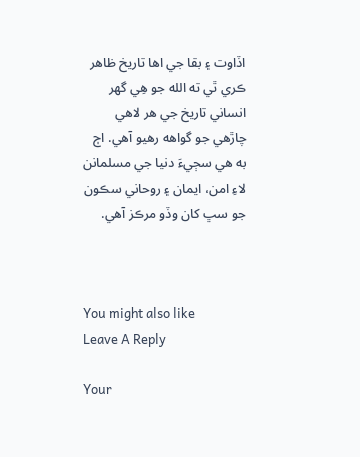اڏاوت ۽ بقا جي اها تاريخ ظاهر ڪري ٿي ته الله جو هِي گهر انساني تاريخ جي هر لاهي چاڙهي جو گواھه رهيو آهي. اڄ به هي سڄيءَ دنيا جي مسلمانن لاءِ امن، ايمان ۽ روحاني سڪون جو سڀ کان وڏو مرڪز آهي.



You might also like
Leave A Reply

Your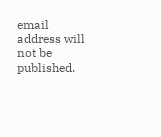email address will not be published.